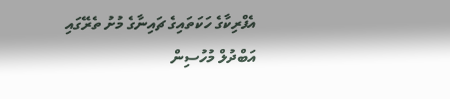އެފްރިކާގެ ހަކަތައިގެ ޗައިނާގެ މުށު ތެރޭގައި
އަބްދުލް މުހުސިން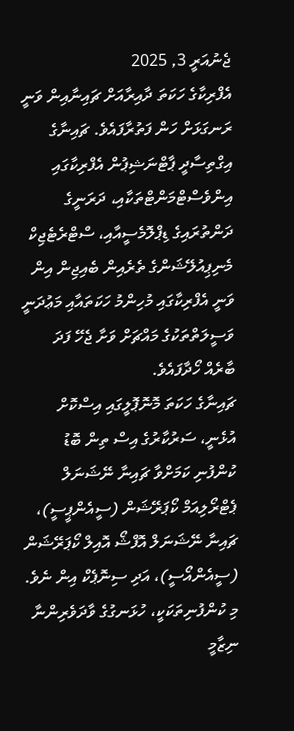ޖެނުއަރީ 3, 2025
އެފްރިކާގެ ހަކަތަ ދާއިރާއަށް ޗައިނާއިން ވަނީ ރަނގަޅަށް ހަން ފަތުރާފައެވެ. ޗައިނާގެ އިގްތިސާދީ ޕާޓްނަޝިޕުން އެފްރިކާގައި އިންވެސްޓްމަންޓްތަކާއި، ދަރަނީގެ ދަންތުރައިގެ ޑިޕްލޮމެސީއާއި، ސްޓްރެޓެޖިކް މެނިޕިއުލޭޝަންގެ ތެރެއިން ބެއިޖިން އިން ވަނީ އެފްރިކާގައި މުހިންމު ހަކަތައާއި މަޢުދަނީ ވަސީލަތްތަކުގެ މައްޗަށް ވަށާ ޖެހޭ ފަދަ ބާރެއް ހޯދާފައެވެ.
ޗައިނާގެ ހަކަތަ މޮނޮޕޮލީގައި އިސްކޮށް އުޅެނީ، ސަރުކާރުގެ އިސް ތިން ބޮޑު ކުންފުނި ކަމަށްވާ ޗައިނާ ނޭޝަނަލް ޕެޓްރޯލިއަމް ކޯޕަރޭޝަން (ސީއެންޕީސީ)، ޗައިނާ ނޭޝަނަލް އޮފްޝޯ އޮއިލް ކޯޕަރޭޝަން (ސީއެންއޯސީ)، އަދި ސިނޮޕެކް އިން ނެވެ.
މި ކުންފުނިތަކަކީ، ހުޅަނގުގެ ވާދަވެރިންނާ ނިޒާމީ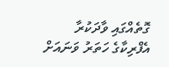ގޮތެއްގައި ވާދަކުރާ އެފްރިކާގެ ހަތަރު ވަނައަށް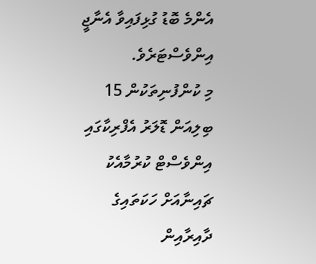އެންމެ ބޮޑު ގުޅިފައިވާ އެނާޖީ އިންވެސްޓަރެވެ.
މި ކުންފުނިތަކުން 15 ބިލިއަން ޑޮލަރު އެފްރިކާގައި އިންވެސްޓް ކުރުމާއެކު ޗައިނާއަށް ހަކަތައިގެ ދާއިރާއިން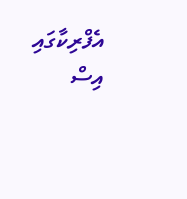އެފްރިކާގައި އިސް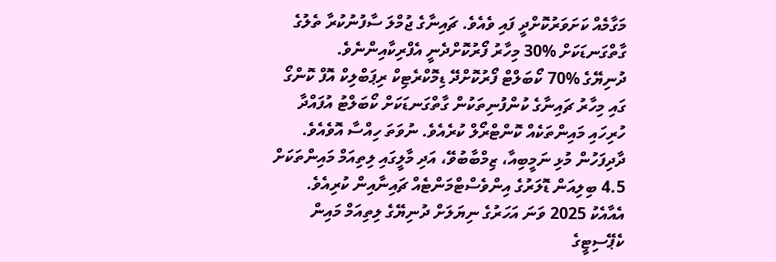މަގާމެއް ކަށަވަރުކޮށްދީ ފައި ވެއެވެ. ޗައިނާގެ ޖުމްލަ ސާފުނުކުރާ ތެލުގެ ގާތްގަނޑަކަށް %30 މިހާރު ފޯރުކޮށްދެނީ އެފްރިކާއިންނެވެ.
ދުނިޔޭގެ %70 ކޯބަލްޓް ފޯރުކޮށްދޭ ޑިމޮކްރެޓިކް ރިޕަބްލިކް އޮފް ކޮންގޯ ގައި މިހާރު ޗައިނާގެ ކުންފުނިތަކުން ގާތްގަނޑަކަށް ކޯބަލްޓު އުފައްދާ ހުރިހައި މައިންތަކެއް ކޮންޓްރޯލް ކުރެއެވެ. ނުވަތަ ހިއްސާ އޮވެއެވެ.
ދާދިފަހުން މުޅި ނަމީބިއާ، ޒިމްބާބުވޭ، އަދި މާލީގައި ލިތިއަމް މައިންތަކަށް 4.5 ބިލިއަން ޑޮލަރުގެ އިންވެސްޓްމަންޓެއް ޗައިނާއިން ކުރިއެވެ. އެއާއެކު 2025 ވަނަ އަހަރުގެ ނިޔަލަށް ދުނިޔޭގެ ލިތިއަމް މައިން ކެޕޭސިޓީގެ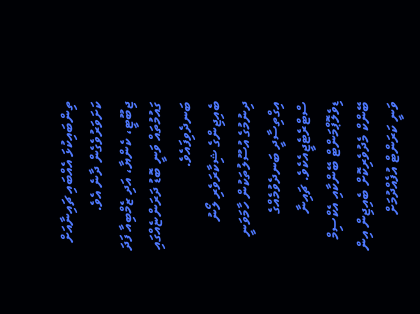ތިންބައިކުޅަ އެއްބައި ޗައިނާއަށް ކަށަވަރުވެގެން ދާނެ އެވެ.
ޖިބޫޓީ، ކެންޔާ، އަދި ޒެމްބިއާ ފަދަ ގައުމުތައް ވަނީ ބޮޑު ދަރަންޏެއްގައި ބަނދެވިފައެވެ.
ބެއިޖިންގެ ޝިކާރަވެރި ލޯނު ދިނުމުގެ އުސޫލުތަކުން ހާމަވަނީ އިގްތިސާދީ ބަނދެވުމެއްގެ ސްޓްރެޓެޖީއެކެވެ. ޗައިނާ ޑިވެލޮޕްމަންޓް ބޭންކާއި އެކްސިމް ބޭންކް މެދުވެރިކޮށް ބެއިޖިން އިން ވަނީ ކަރަންޓް އުފެއްދުމަށް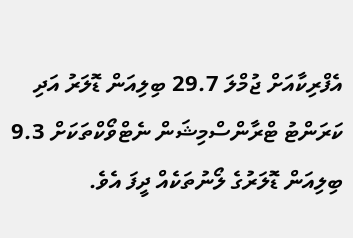އެފްރިކާއަށް ޖުމްލަ 29.7 ބިލިއަން ޑޮލަރު އަދި ކަރަންޓު ޓްރާންސްމިޝަން ނެޓްވޯކްތަކަށް 9.3 ބިލިއަން ޑޮލަރުގެ ލޯނުތަކެއް ދީފަ އެވެ.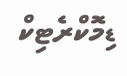ޑިމޮކްރެޓިކް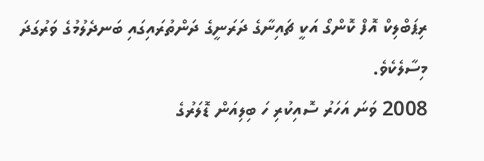ރިޕަބްލިކް އޮފް ކޮންގޯ އަކީ ޗައިނާގެ ދަރަނީގެ ދަންތުރައިގައި ބަނދެލުމުގެ ވަރުގަދަ މިސާލެކެވެ.
2008 ވަނަ އަހަރު ސޮއިކުރި ހަ ބިލިއަން ޑޮލަރުގެ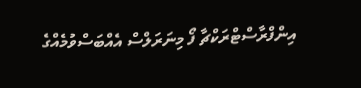އިންފްރާސްޓްރަކްޗާ ފޯ މިނަރަލްސް އެއްބަސްވުމެއްގެ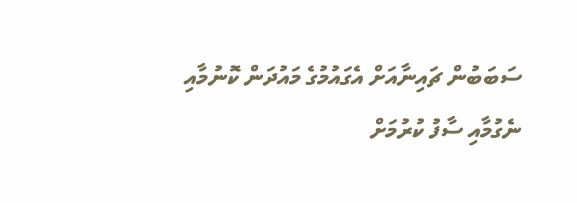ސަބަބުން ޗައިނާއަށް އެގައުމުގެ މައުދަން ކޮނުމާއި ނެގުމާއި ސާފު ކުރުމަށް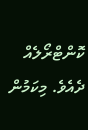ކޮންޓްރޯލެއް ދެއެވެ. މިކަމުން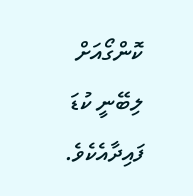ކޮންގޯއަށް ލިބޭނީ ކުޑަ ފައިދާއެކެވެ.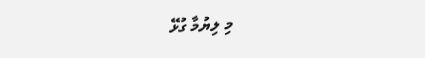މި ލިޔުމާ ގުޅޭ